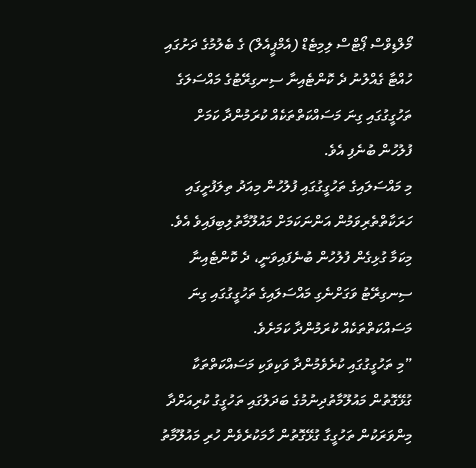މޯލްޑިވްސް ޕޯޓްސް ލިމިޓެޑް (އެމްޕީއެލް) ގެ ބެލުމުގެ ދަށުގައި ހުއްޓާ ގެއްލުނު ދެ ކޮންޓެއިނާ ސިނގިރޭޓުގެ މައްސަލަގެ ތަހުގީގުގައި ގިނަ މަސައްކަތްތަކެއް ކުރަމުންދާ ކަމަށް ފުލުހުން ބުނެފި އެވެ.
މި މައްސަލައިގެ ތަހުގީގުގައި ފުލުހުން މިއަދު ތިލަފުށީގައި ހަރަކާތްތެރިވަމުން އަންނަކަމަށް މައުލޫމާތުލިބިފައިވެ އެވެ.
މިކަމާ ގުޅިގެން ފުލުހުން ބުނެފައިވަނީ، ދެ ކޮންޓެއިނާ ސިނގިރޭޓު ވަގަށްނެގި މައްސަލައިގެ ތަހުގީގުގައި ގިނަ މަސައްކަތްތަކެއް ކުރަމުންދާ ކަމަށެވެ.
”މި ތަހުގީގުގައި ކުރެވެމުންދާ ވަކިވަކި މަސައްކަތްތަކާ ގުޅޭގޮތުން މައުލޫމާތުދިނުމުގެ ބަދަލުގައި ތަހުގީގު ކުރިއަށްދާ މިންވަރަކުން ތަހުގީގާ ގުޅޭގޮތުން ހާމަކުރެވެން ހުރި މައުލޫމާތު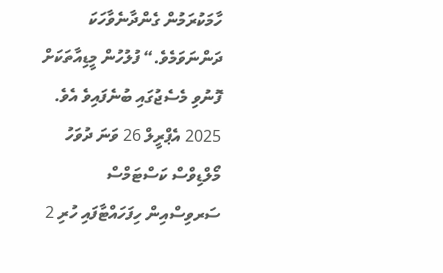ހާމަކުރަމުން ގެންދާނެވާހަކަ ދަންނަވަމެވެ.“ ފުލުހުން މީޑިއާތަކަށް ފޮނުވި މެސެޖުގައި ބުނެފައިވެ އެވެ.
2025 އެޕްރީލް 26 ވަނަ ދުވަހު މޯލްޑިވްސް ކަސްޓަމްސް ސަރވިސްއިން ހިފަހައްޓާފައި ހުރި 2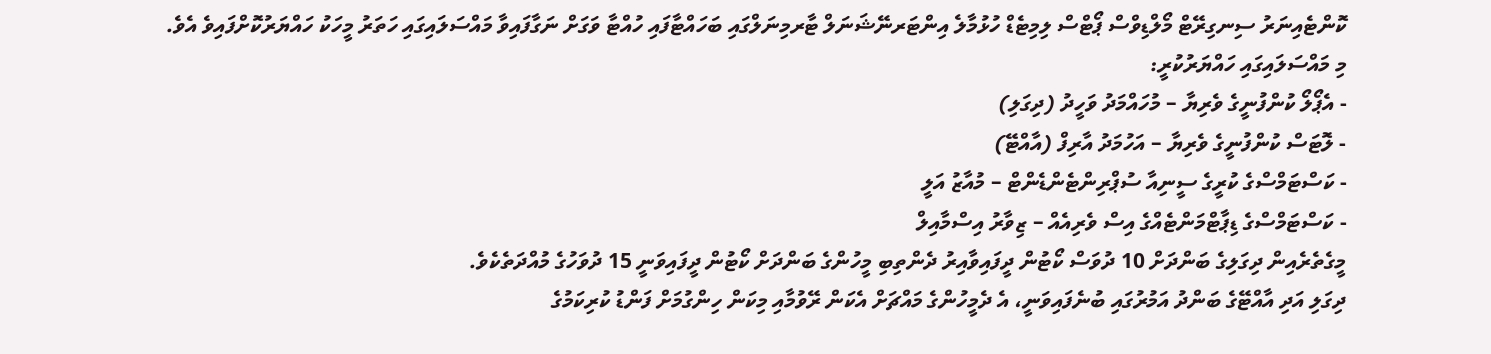ކޮންޓެއިނަރު ސިނގިރޭޓް މޯލްޑިވްސް ޕޯޓްސް ލިމިޓެޑް ހުޅުމާލެ އިންޓަރނޭޝަނަލް ޓާރމިނަލްގައި ބަހައްޓާފައި ހުއްޓާ ވަގަށް ނަގާފައިވާ މައްސަލައިގައި ހަތަރު މީހަކު ހައްޔަރުކޮށްފައިވެ އެވެ.
މި މައްސަލައިގައި ހައްޔަރުކުރީ:
- އެޕޯލޯ ކުންފުނީގެ ވެރިޔާ – މުހައްމަދު ވަހީދު (ދިގަލި)
- ލޮޓަސް ކުންފުނީގެ ވެރިޔާ – އަހުމަދު އާރިފް (އާއްޓޭ)
- ކަސްޓަމްސްގެ ކުރީގެ ސީނިއާ ސުޕްރިންޓެންޑެންޓް – މުއާޒު އަލީ
- ކަސްޓަމްސްގެ ޑިޕާޓްމަންޓެއްގެ އިސް ވެރިއެއް – ޒިވާރު އިސްމާއިލް
މީގެތެރެއިން ދިގަލިގެ ބަންދަށް 10 ދުވަސް ކޯޓުން ދީފައިވާއިރު ދެންތިބި މީހުންގެ ބަންދަށް ކޯޓުން ދީފައިވަނީ 15 ދުވަހުގެ މުއްދަތެކެވެ.
ދިގަލި އަދި އާއްޓޭގެ ބަންދު އަމުރުގައި ބުނެފައިވަނީ، އެ ދެމީހުންގެ މައްޗަށް އެކަން ރޭވުމާއި މިކަން ހިންގުމަށް ފަންޑު ކުރިކަމުގެ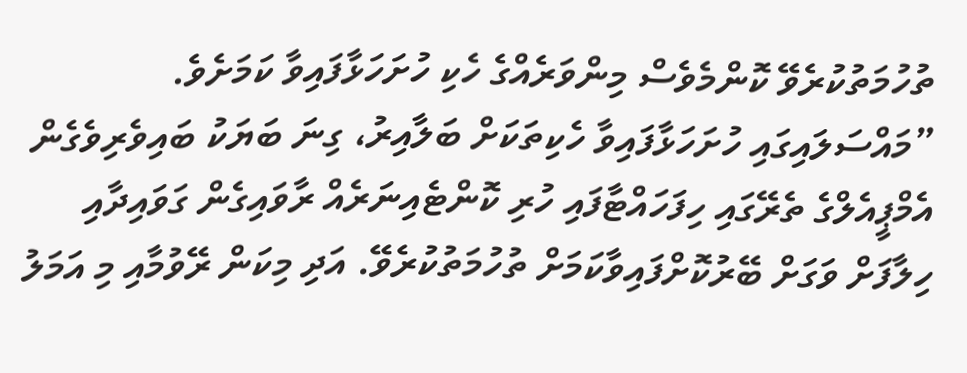ތުހުމަތުކުރެވޭ ކޮންމެވެސް މިންވަރެއްގެ ހެކި ހުށަހަޅާފައިވާ ކަމަށެވެ.
”މައްސަލައިގައި ހުށަހަޅާފައިވާ ހެކިތަކަށް ބަލާއިރު، ގިނަ ބަޔަކު ބައިވެރިވެގެން އެމްޕީއެލްގެ ތެރޭގައި ހިފަހައްޓާފައި ހުރި ކޮންޓެއިނަރެއް ރާވައިގެން ގަވައިދާއި ހިލާފަށް ވަގަށް ބޭރުކޮށްފައިވާކަމަށް ތުހުމަތުކުރެވޭ. އަދި މިކަން ރޭވުމާއި މި އަމަލު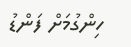ހިންގުމަށް ފަންޑު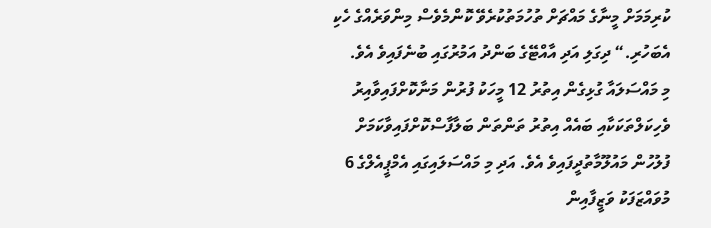ކުރިމަމަށް މީނާގެ މައްޗަށް ތުހުމަތުކުރެވޭ ކޮންމެވެސް މިންވަރެއްގެ ހެކި އެބަހުރި.“ ދިގަލި އަދި އާއްޓޭގެ ބަންދު އަމުރުގައި ބުނެފައިވެ އެވެ.
މި މައްސަލައާ ގުޅިގެން އިތުރު 12 މީހަކު ފުރުން މަނާކޮށްފައިވާއިރު ވެހިކަލްތަކަކާއި ބައެއް އިތުރު ތަންތަން ބަލާފާސްކޮށްފައިވާކަމަށް ފުލުހުން މައުލޫމާތުދީފައިވެ އެވެ. އަދި މި މައްސަލައިގައި އެމްޕީއެލްގެ 6 މުވައްޒަފަކު ވަޒީފާއިން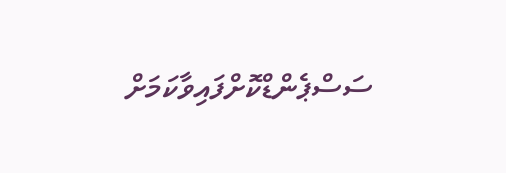ސަސްޕެންޑްކޮށްފައިވާކަމަށް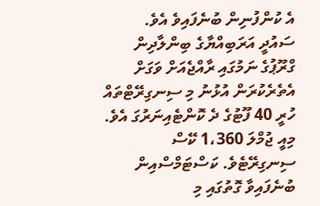އެ ކުންފުނިން ބުނެފައިވެ އެވެ.
ސައުދީ އަރަބިއްޔާގެ ބިންލާދިން ގްރޫޕުގެ ނަމުގައި ރާއްޖެއަށް ވަގަށް އެތެރެކުރަން އުޅުނު މި ސިނގިރޭޓްތައް ހުރީ 40 ފޫޓުގެ ދެ ކޮންޓެއިނަރުގަ އެވެ. މިއީ ޖުމްލަ 1،360 ކޭސް ސިނގިރޭޓެވެ. ކަސްޓަމްސްއިން ބުނެފައިވާ ގޮތުގައި މި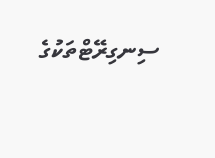ސިނގިރޭޓްތަކުގެ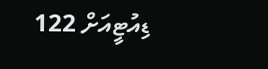ޑިއުޓީއަށް 122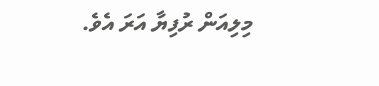މިލިއަން ރުފިޔާ އަރަ އެވެ.